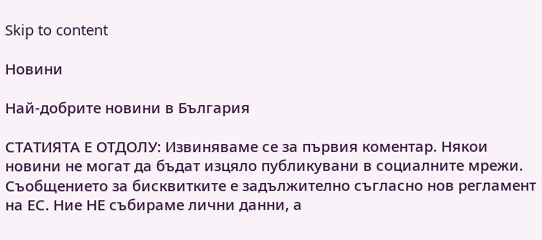Skip to content

Новини

Най-добрите новини в България

СТАТИЯТА Е ОТДОЛУ: Извиняваме се за първия коментар. Някои новини не могат да бъдат изцяло публикувани в социалните мрежи. Съобщението за бисквитките е задължително съгласно нов регламент на ЕС. Ние НЕ събираме лични данни, а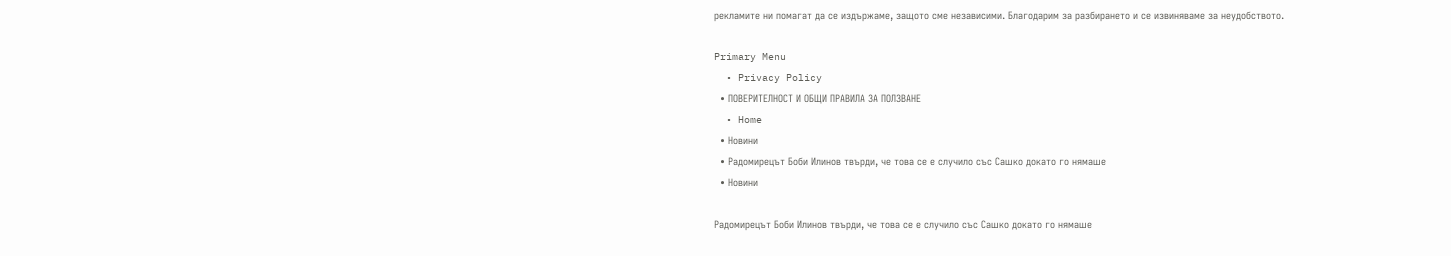рекламите ни помагат да се издържаме, защото сме независими. Благодарим за разбирането и се извиняваме за неудобството.

Primary Menu
  • Privacy Policy
  • ПОВЕРИТЕЛНОСТ И ОБЩИ ПРАВИЛА ЗА ПОЛЗВАНЕ
  • Home
  • Новини
  • Радомирецът Боби Илинов твърди, че това се е случило със Сашко докато го нямаше
  • Новини

Радомирецът Боби Илинов твърди, че това се е случило със Сашко докато го нямаше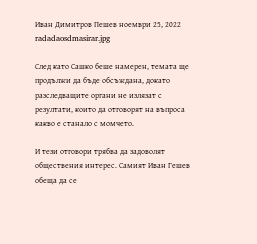Иван Димитров Пешев ноември 25, 2022
radadaosdmasirar.jpg

След като Сашко беше намерен, темата ще продължи да бъде обсъждана, докато разследващите органи не излязат с резултати, които да отговорят на въпроса какво е станало с момчето.

И тези отговори трябва да задоволят обществения интерес. Самият Иван Гешев обеща да се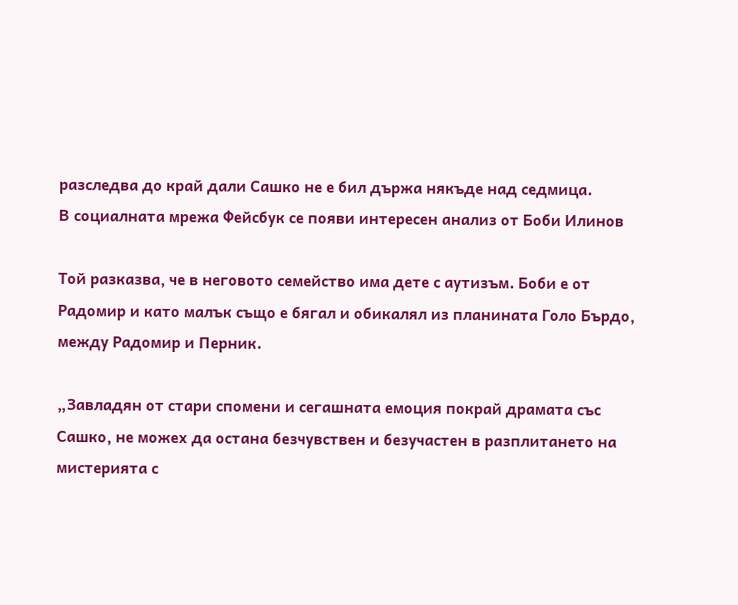разследва до край дали Сашко не е бил държа някъде над седмица.
В социалната мрежа Фейсбук се появи интересен анализ от Боби Илинов

Той разказва, че в неговото семейство има дете с аутизъм. Боби е от Радомир и като малък също е бягал и обикалял из планината Голо Бърдо, между Радомир и Перник.

„Завладян от стари спомени и сегашната емоция покрай драмата със Сашко, не можех да остана безчувствен и безучастен в разплитането на мистерията с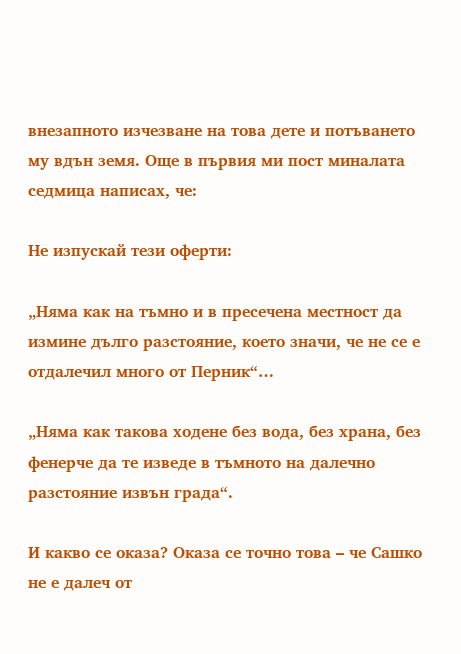внезапното изчезване на това дете и потъването му вдън земя. Още в първия ми пост миналата седмица написах, че:

Не изпускай тези оферти:

„Няма как на тъмно и в пресечена местност да измине дълго разстояние, което значи, че не се е отдалечил много от Перник“…

„Няма как такова ходене без вода, без храна, без фенерче да те изведе в тъмното на далечно разстояние извън града“.

И какво се оказа? Оказа се точно това – че Сашко не е далеч от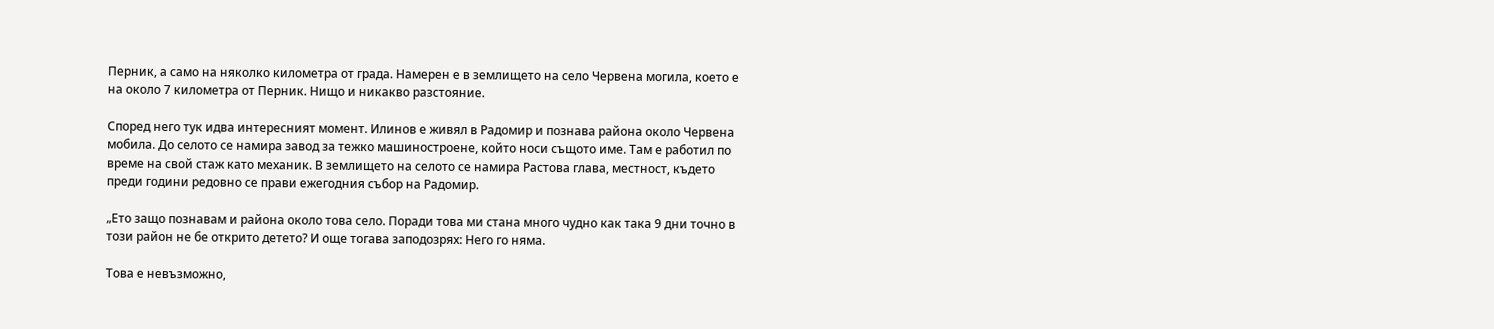Перник, а само на няколко километра от града. Намерен е в землището на село Червена могила, което е на около 7 километра от Перник. Нищо и никакво разстояние.

Според него тук идва интересният момент. Илинов е живял в Радомир и познава района около Червена мобила. До селото се намира завод за тежко машиностроене, който носи същото име. Там е работил по време на свой стаж като механик. В землището на селото се намира Растова глава, местност, където преди години редовно се прави ежегодния събор на Радомир.

„Ето защо познавам и района около това село. Поради това ми стана много чудно как така 9 дни точно в този район не бе открито детето? И още тогава заподозрях: Него го няма.

Това е невъзможно,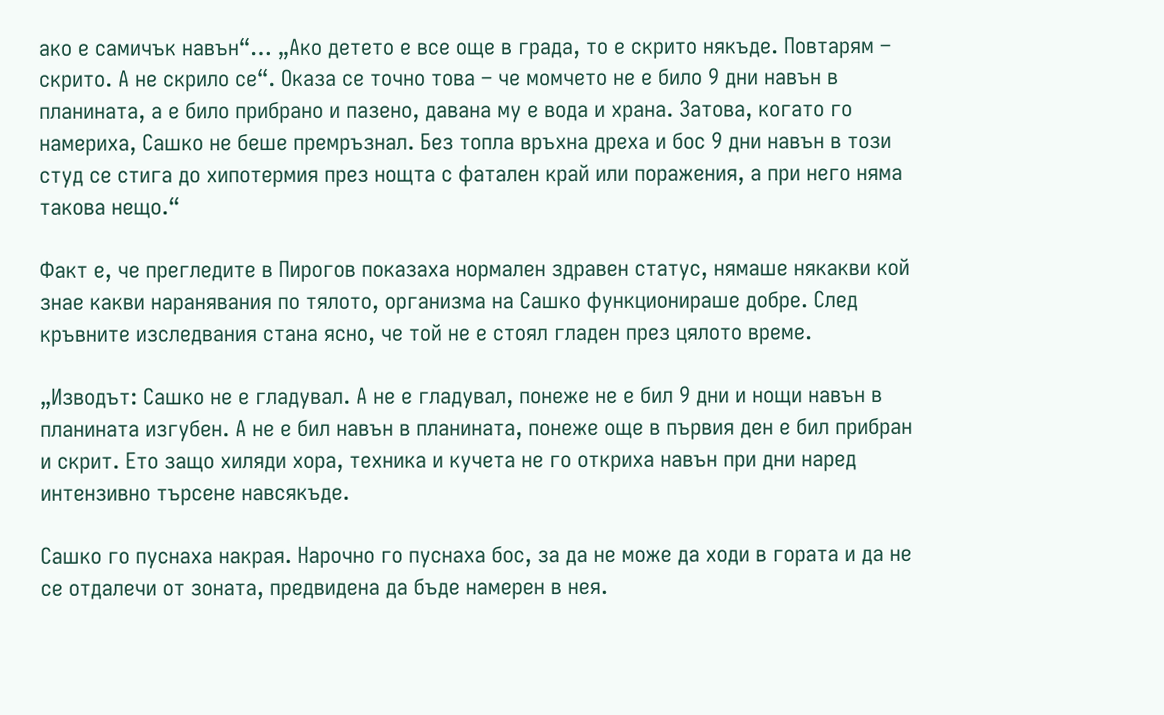ако е самичък навън“… „Ако детето е все още в града, то е скрито някъде. Повтарям – скрито. А не скрило се“. Оказа се точно това – че момчето не е било 9 дни навън в планината, а е било прибрано и пазено, давана му е вода и храна. Затова, когато го намериха, Сашко не беше премръзнал. Без топла връхна дреха и бос 9 дни навън в този студ се стига до хипотермия през нощта с фатален край или поражения, а при него няма такова нещо.“

Факт е, че прегледите в Пирогов показаха нормален здравен статус, нямаше някакви кой знае какви наранявания по тялото, организма на Сашко функционираше добре. След кръвните изследвания стана ясно, че той не е стоял гладен през цялото време.

„Изводът: Сашко не е гладувал. А не е гладувал, понеже не е бил 9 дни и нощи навън в планината изгубен. А не е бил навън в планината, понеже още в първия ден е бил прибран и скрит. Ето защо хиляди хора, техника и кучета не го откриха навън при дни наред интензивно търсене навсякъде.

Сашко го пуснаха накрая. Нарочно го пуснаха бос, за да не може да ходи в гората и да не се отдалечи от зоната, предвидена да бъде намерен в нея.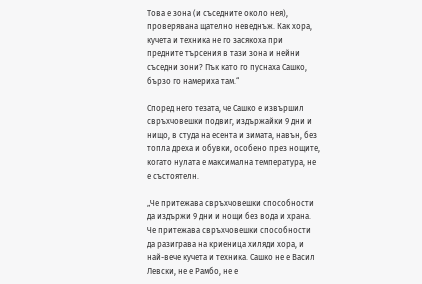Това е зона (и съседните около нея), проверявана щателно неведнъж. Как хора, кучета и техника не го засякоха при предните търсения в тази зона и нейни съседни зони? Пък като го пуснаха Сашко, бързо го намериха там.“

Според него тезата, че Сашко е извършил свръхчовешки подвиг, издържайки 9 дни и нищо, в студа на есента и зимата, навън, без топла дреха и обувки, особено през нощите, когато нулата е максимална температура, не е състоятелн.

„Че притежава свръхчовешки способности да издържи 9 дни и нощи без вода и храна. Че притежава свръхчовешки способности да разиграва на криеница хиляди хора, и най-вече кучета и техника. Сашко не е Васил Левски, не е Рамбо, не е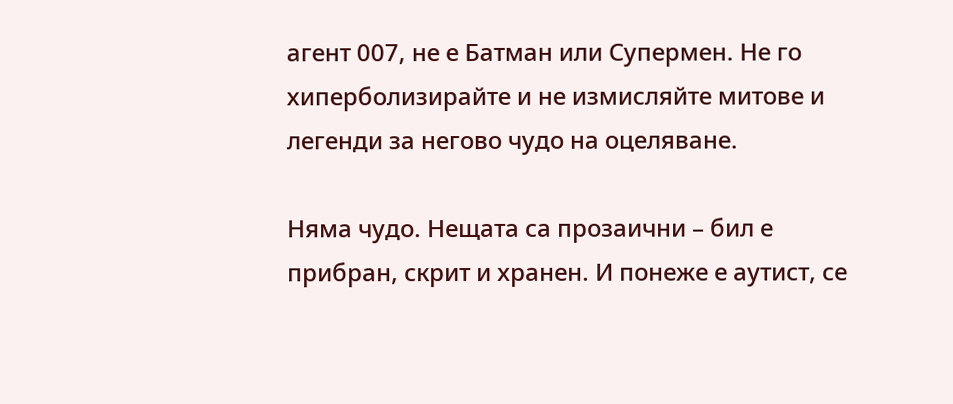агент 007, не е Батман или Супермен. Не го хиперболизирайте и не измисляйте митове и легенди за негово чудо на оцеляване.

Няма чудо. Нещата са прозаични – бил е прибран, скрит и хранен. И понеже е аутист, се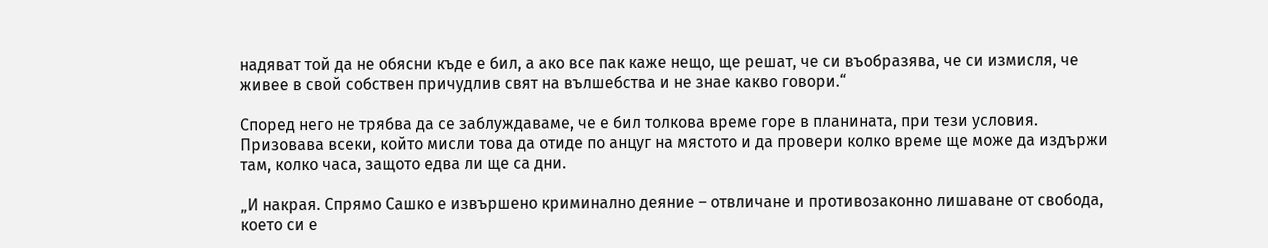надяват той да не обясни къде е бил, а ако все пак каже нещо, ще решат, че си въобразява, че си измисля, че живее в свой собствен причудлив свят на вълшебства и не знае какво говори.“

Според него не трябва да се заблуждаваме, че е бил толкова време горе в планината, при тези условия. Призовава всеки, който мисли това да отиде по анцуг на мястото и да провери колко време ще може да издържи там, колко часа, защото едва ли ще са дни.

„И накрая. Спрямо Сашко е извършено криминално деяние – отвличане и противозаконно лишаване от свобода, което си е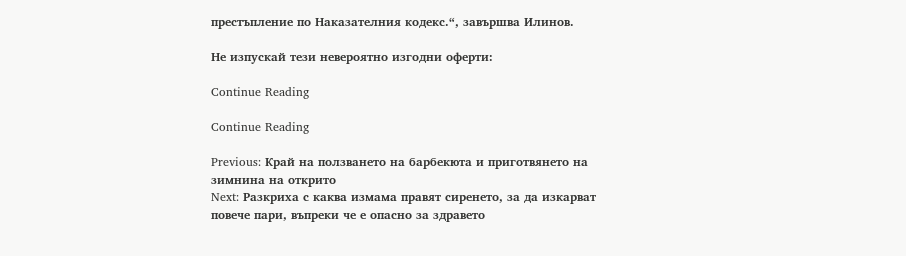престъпление по Наказателния кодекс.“, завършва Илинов.

Не изпускай тези невероятно изгодни оферти:

Continue Reading

Continue Reading

Previous: Край на ползването на барбекюта и приготвянето на зимнина на открито
Next: Разкриха с каква измама правят сиренето, за да изкарват повече пари, въпреки че е опасно за здравето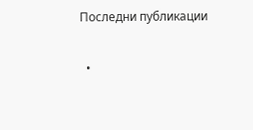Последни публикации

  •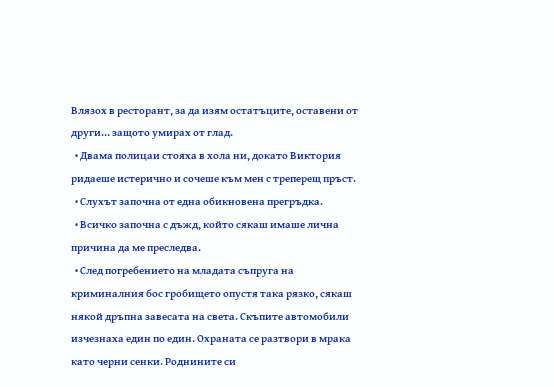Влязох в ресторант, за да изям остатъците, оставени от други… защото умирах от глад.
  • Двама полицаи стояха в хола ни, докато Виктория ридаеше истерично и сочеше към мен с треперещ пръст.
  • Слухът започна от една обикновена прегръдка.
  • Всичко започна с дъжд, който сякаш имаше лична причина да ме преследва.
  • След погребението на младата съпруга на криминалния бос гробището опустя така рязко, сякаш някой дръпна завесата на света. Скъпите автомобили изчезнаха един по един. Охраната се разтвори в мрака като черни сенки. Роднините си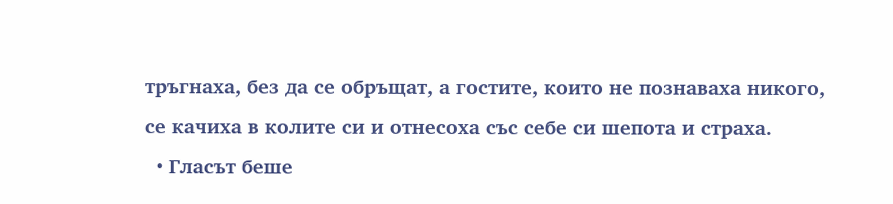тръгнаха, без да се обръщат, а гостите, които не познаваха никого, се качиха в колите си и отнесоха със себе си шепота и страха.
  • Гласът беше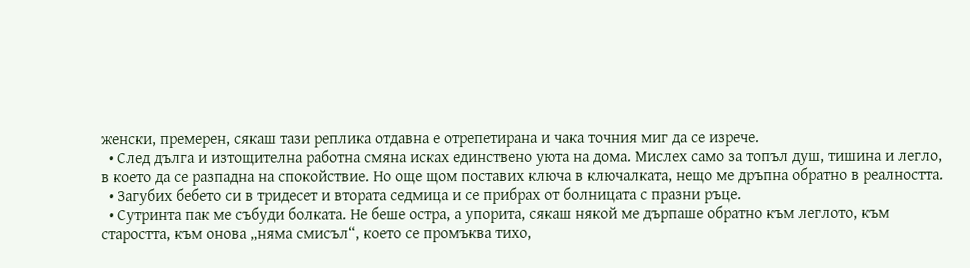женски, премерен, сякаш тази реплика отдавна е отрепетирана и чака точния миг да се изрече.
  • След дълга и изтощителна работна смяна исках единствено уюта на дома. Мислех само за топъл душ, тишина и легло, в което да се разпадна на спокойствие. Но още щом поставих ключа в ключалката, нещо ме дръпна обратно в реалността.
  • Загубих бебето си в тридесет и втората седмица и се прибрах от болницата с празни ръце.
  • Сутринта пак ме събуди болката. Не беше остра, а упорита, сякаш някой ме дърпаше обратно към леглото, към старостта, към онова „няма смисъл“, което се промъква тихо,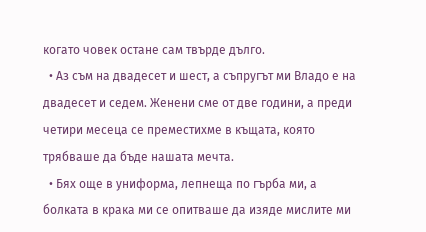когато човек остане сам твърде дълго.
  • Аз съм на двадесет и шест, а съпругът ми Владо е на двадесет и седем. Женени сме от две години, а преди четири месеца се преместихме в къщата, която трябваше да бъде нашата мечта.
  • Бях още в униформа, лепнеща по гърба ми, а болката в крака ми се опитваше да изяде мислите ми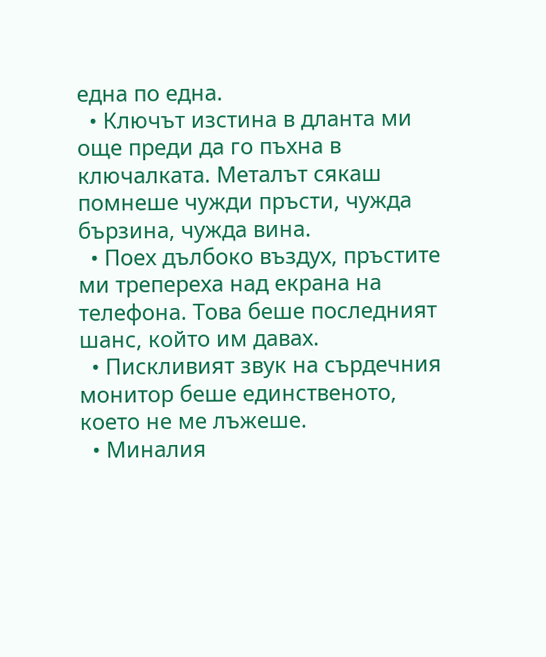една по една.
  • Ключът изстина в дланта ми още преди да го пъхна в ключалката. Металът сякаш помнеше чужди пръсти, чужда бързина, чужда вина.
  • Поех дълбоко въздух, пръстите ми трепереха над екрана на телефона. Това беше последният шанс, който им давах.
  • Пискливият звук на сърдечния монитор беше единственото, което не ме лъжеше.
  • Миналия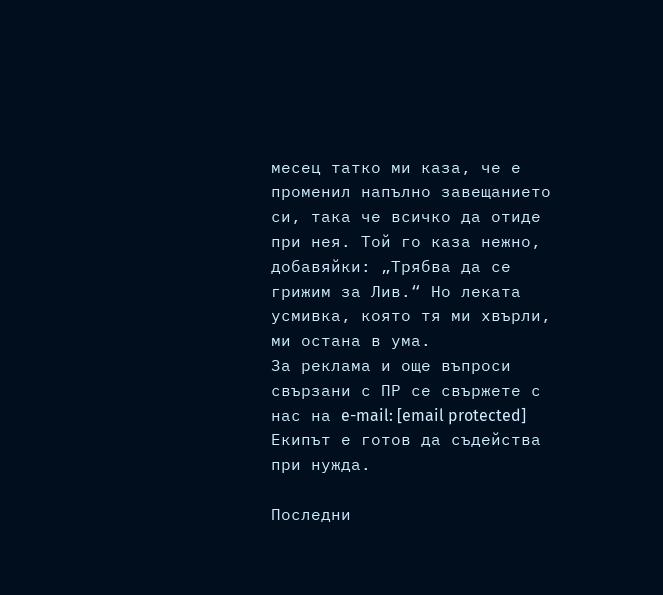месец татко ми каза, че е променил напълно завещанието си, така че всичко да отиде при нея. Той го каза нежно, добавяйки: „Трябва да се грижим за Лив.“ Но леката усмивка, която тя ми хвърли, ми остана в ума.
За реклама и още въпроси свързани с ПР се свържете с нас на e-mail: [email protected] Екипът е готов да съдейства при нужда.

Последни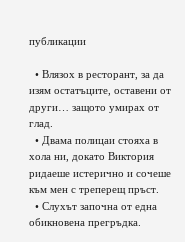публикации

  • Влязох в ресторант, за да изям остатъците, оставени от други… защото умирах от глад.
  • Двама полицаи стояха в хола ни, докато Виктория ридаеше истерично и сочеше към мен с треперещ пръст.
  • Слухът започна от една обикновена прегръдка.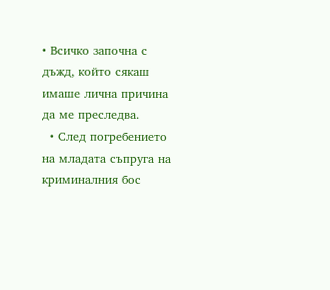• Всичко започна с дъжд, който сякаш имаше лична причина да ме преследва.
  • След погребението на младата съпруга на криминалния бос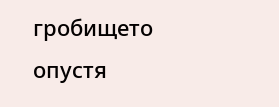гробището опустя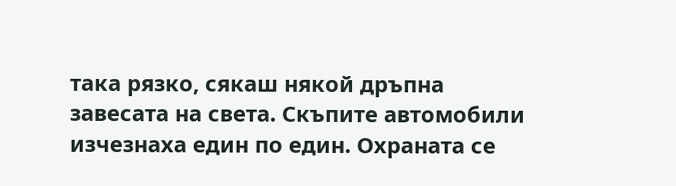така рязко, сякаш някой дръпна завесата на света. Скъпите автомобили изчезнаха един по един. Охраната се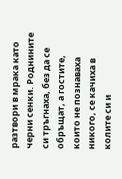разтвори в мрака като черни сенки. Роднините си тръгнаха, без да се обръщат, а гостите, които не познаваха никого, се качиха в колите си и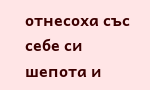отнесоха със себе си шепота и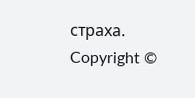страха.
Copyright ©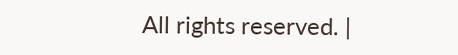All rights reserved. |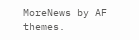MoreNews by AF themes.